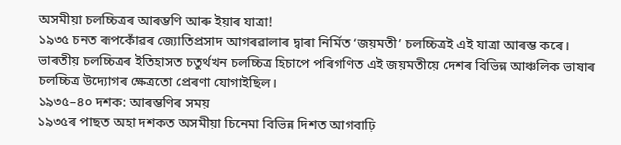অসমীয়া চলচ্চিত্ৰৰ আৰম্ভণি আৰু ইয়াৰ যাত্ৰা!
১৯৩৫ চনত ৰূপকোঁৱৰ জ্যোতিপ্ৰসাদ আগৰৱালাৰ দ্বাৰা নিৰ্মিত ‘জয়মতী’ চলচ্চিত্ৰই এই যাত্ৰা আৰম্ভ কৰে। ভাৰতীয় চলচ্চিত্ৰৰ ইতিহাসত চতুৰ্থখন চলচ্চিত্ৰ হিচাপে পৰিগণিত এই জয়মতীয়ে দেশৰ বিভিন্ন আঞ্চলিক ভাষাৰ চলচ্চিত্ৰ উদ্যোগৰ ক্ষেত্ৰতো প্ৰেৰণা যোগাইছিল।
১৯৩৫–৪০ দশক: আৰম্ভণিৰ সময়
১৯৩৫ৰ পাছত অহা দশকত অসমীয়া চিনেমা বিভিন্ন দিশত আগবাঢ়ি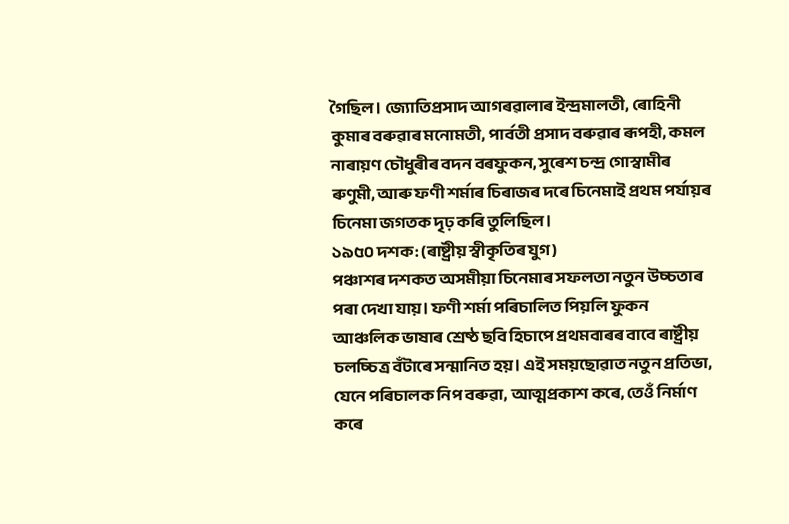গৈছিল। জ্যোতিপ্ৰসাদ আগৰৱালাৰ ইন্দ্ৰমালতী, ৰোহিনী কুমাৰ বৰুৱাৰ মনোমতী, পাৰ্বতী প্ৰসাদ বৰুৱাৰ ৰূপহী, কমল নাৰায়ণ চৌধুৰীৰ বদন বৰফুকন, সুৰেশ চন্দ্ৰ গোস্বামীৰ ৰুণুমী, আৰু ফণী শৰ্মাৰ চিৰাজৰ দৰে চিনেমাই প্ৰথম পৰ্যায়ৰ চিনেমা জগতক দৃঢ় কৰি তুলিছিল।
১৯৫০ দশক: (ৰাষ্ট্ৰীয় স্বীকৃতিৰ যুগ)
পঞ্চাশৰ দশকত অসমীয়া চিনেমাৰ সফলতা নতুন উচ্চতাৰ পৰা দেখা যায়। ফণী শৰ্মা পৰিচালিত পিয়লি ফুকন আঞ্চলিক ভাষাৰ শ্ৰেষ্ঠ ছবি হিচাপে প্ৰথমবাৰৰ বাবে ৰাষ্ট্ৰীয় চলচ্চিত্ৰ বঁটাৰে সন্মানিত হয়। এই সময়ছোৱাত নতুন প্ৰতিভা, যেনে পৰিচালক নিপ বৰুৱা, আত্মপ্ৰকাশ কৰে, তেওঁ নিৰ্মাণ কৰে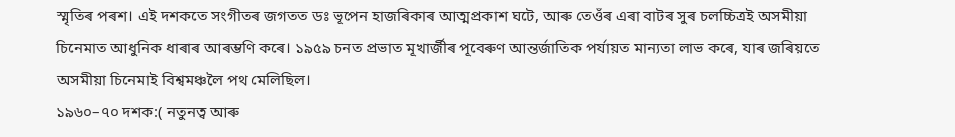স্মৃতিৰ পৰশ। এই দশকতে সংগীতৰ জগতত ডঃ ভূপেন হাজৰিকাৰ আত্মপ্ৰকাশ ঘটে, আৰু তেওঁৰ এৰা বাটৰ সুৰ চলচ্চিত্ৰই অসমীয়া চিনেমাত আধুনিক ধাৰাৰ আৰম্ভণি কৰে। ১৯৫৯ চনত প্ৰভাত মূখাৰ্জীৰ পূবেৰুণ আন্তর্জাতিক পৰ্যায়ত মান্যতা লাভ কৰে, যাৰ জৰিয়তে অসমীয়া চিনেমাই বিশ্বমঞ্চলৈ পথ মেলিছিল।
১৯৬০–৭০ দশক:( নতুনত্ব আৰু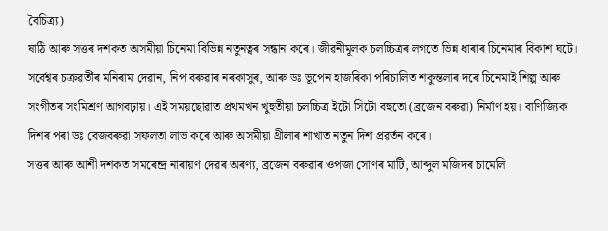বৈচিত্ৰ্য)
ষাঠি আৰু সত্তৰ দশকত অসমীয়া চিনেমা বিভিন্ন নতুনত্বৰ সন্ধান কৰে। জীৱনীমূলক চলচ্চিত্ৰৰ লগতে ভিন্ন ধাৰাৰ চিনেমাৰ বিকাশ ঘটে। সৰ্বেশ্বৰ চক্ৰৱৰ্তীৰ মনিৰাম দেৱান, নিপ বৰুৱাৰ নৰকাসুৰ, আৰু ডঃ ভূপেন হাজৰিকা পৰিচালিত শকুন্তলাৰ দৰে চিনেমাই শিল্প আৰু সংগীতৰ সংমিশ্ৰণ আগবঢ়ায়। এই সময়ছোৱাত প্ৰথমখন খুহুতীয়া চলচ্চিত্ৰ ইটো সিটো বহুতো (ব্ৰজেন বৰুৱা) নিৰ্মাণ হয়। বাণিজ্যিক দিশৰ পৰা ডঃ বেজবৰুৱা সফলতা লাভ কৰে আৰু অসমীয়া থ্ৰীলাৰ শাখাত নতুন দিশ প্ৰৱৰ্তন কৰে।
সত্তৰ আৰু আশী দশকত সমৰেন্দ্ৰ নাৰায়ণ দেৱৰ অৰণ্য, ব্ৰজেন বৰুৱাৰ ওপজা সোণৰ মাটি, আব্দুল মজিদৰ চামেলি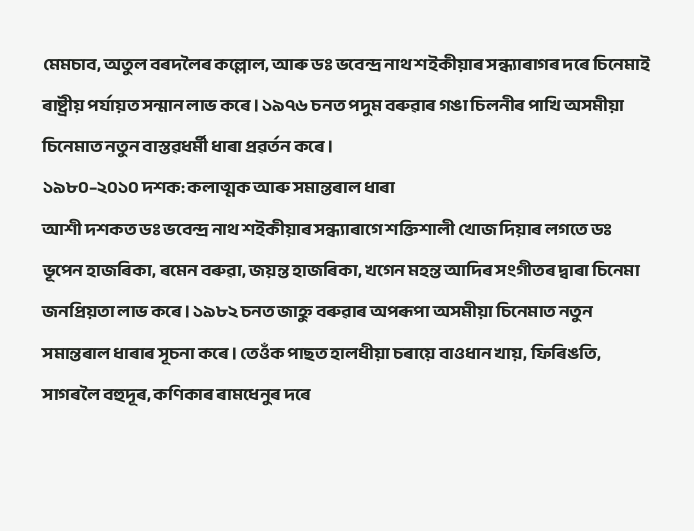মেমচাব, অতুল বৰদলৈৰ কল্লোল, আৰু ডঃ ভবেন্দ্ৰ নাথ শইকীয়াৰ সন্ধ্যাৰাগৰ দৰে চিনেমাই ৰাষ্ট্ৰীয় পৰ্যায়ত সন্মান লাভ কৰে। ১৯৭৬ চনত পদুম বৰুৱাৰ গঙা চিলনীৰ পাখি অসমীয়া চিনেমাত নতুন বাস্তৱধৰ্মী ধাৰা প্ৰৱৰ্তন কৰে।
১৯৮০–২০১০ দশক: কলাত্মক আৰু সমান্তৰাল ধাৰা
আশী দশকত ডঃ ভবেন্দ্ৰ নাথ শইকীয়াৰ সন্ধ্যাৰাগে শক্তিশালী খোজ দিয়াৰ লগতে ডঃ ভূপেন হাজৰিকা, ৰমেন বৰুৱা, জয়ন্ত হাজৰিকা, খগেন মহন্ত আদিৰ সংগীতৰ দ্বাৰা চিনেমা জনপ্ৰিয়তা লাভ কৰে। ১৯৮২ চনত জাহ্নু বৰুৱাৰ অপৰূপা অসমীয়া চিনেমাত নতুন সমান্তৰাল ধাৰাৰ সূচনা কৰে। তেওঁক পাছত হালধীয়া চৰায়ে বাওধান খায়, ফিৰিঙতি, সাগৰলৈ বহুদূৰ, কণিকাৰ ৰামধেনুৰ দৰে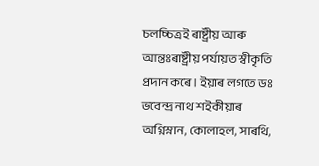চলচ্চিত্ৰই ৰাষ্ট্ৰীয় আৰু আন্তঃৰাষ্ট্ৰীয় পৰ্যায়ত স্বীকৃতি প্ৰদান কৰে। ইয়াৰ লগতে ডঃ ভবেন্দ্ৰ নাথ শইকীয়াৰ অগ্নিস্নান, কোলাহল, সাৰথি,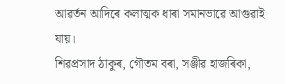আৱৰ্তন আদিৰে কলাত্মক ধাৰা সমানভাৱে আগুৱাই যায়।
শিৱপ্ৰসাদ ঠাকুৰ, গৌতম বৰা, সঞ্জীৱ হাজৰিকা,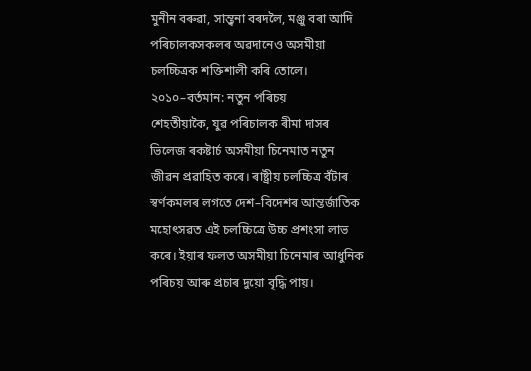মুনীন বৰুৱা, সান্ত্বনা বৰদলৈ, মঞ্জু বৰা আদি পৰিচালকসকলৰ অৱদানেও অসমীয়া চলচ্চিত্ৰক শক্তিশালী কৰি তোলে।
২০১০–বৰ্তমান: নতুন পৰিচয়
শেহতীয়াকৈ, যুৱ পৰিচালক ৰীমা দাসৰ ভিলেজ ৰকষ্টাৰ্চ অসমীয়া চিনেমাত নতুন জীৱন প্ৰৱাহিত কৰে। ৰাষ্ট্ৰীয় চলচ্চিত্ৰ বঁটাৰ স্বৰ্ণকমলৰ লগতে দেশ–বিদেশৰ আন্তর্জাতিক মহোৎসৱত এই চলচ্চিত্ৰে উচ্চ প্ৰশংসা লাভ কৰে। ইয়াৰ ফলত অসমীয়া চিনেমাৰ আধুনিক পৰিচয় আৰু প্ৰচাৰ দুয়ো বৃদ্ধি পায়।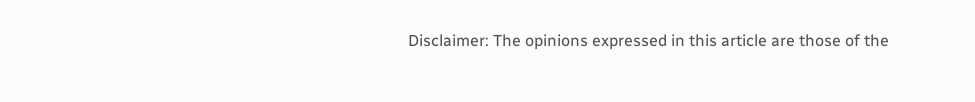Disclaimer: The opinions expressed in this article are those of the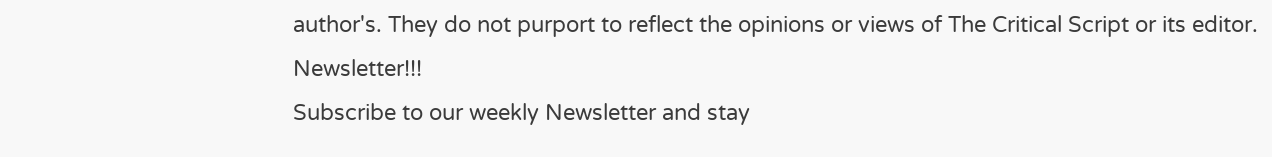author's. They do not purport to reflect the opinions or views of The Critical Script or its editor.
Newsletter!!!
Subscribe to our weekly Newsletter and stay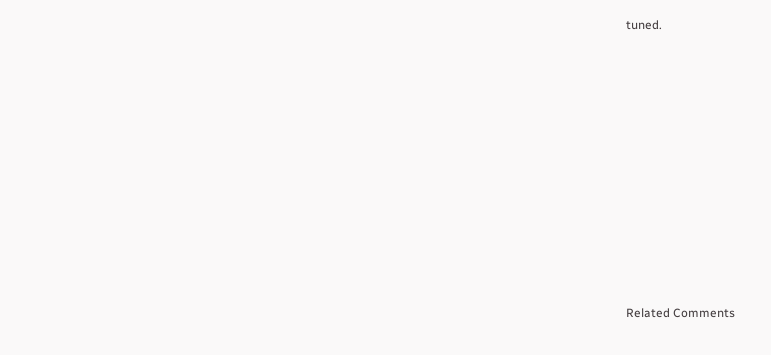tuned.















Related Comments